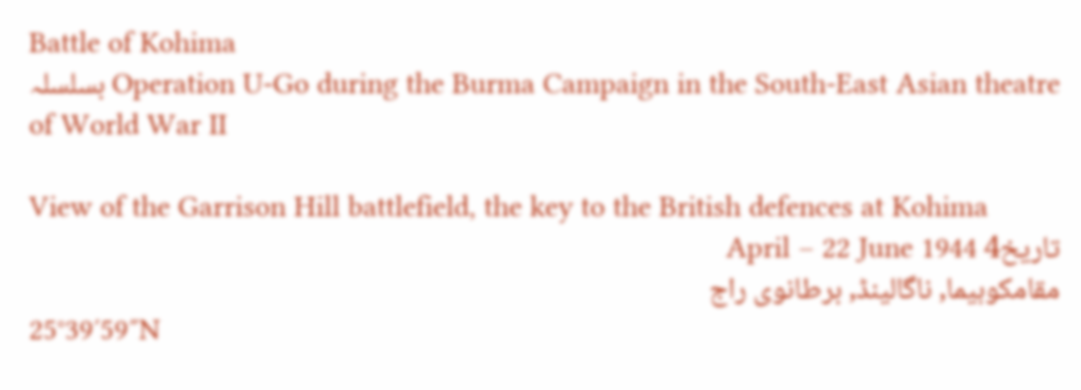Battle of Kohima
بسلسلہ Operation U-Go during the Burma Campaign in the South-East Asian theatre of World War II

View of the Garrison Hill battlefield, the key to the British defences at Kohima
تاریخ4 April – 22 June 1944
مقامکوہیما, ناگالینڈ, برطانوی راج
25°39′59″N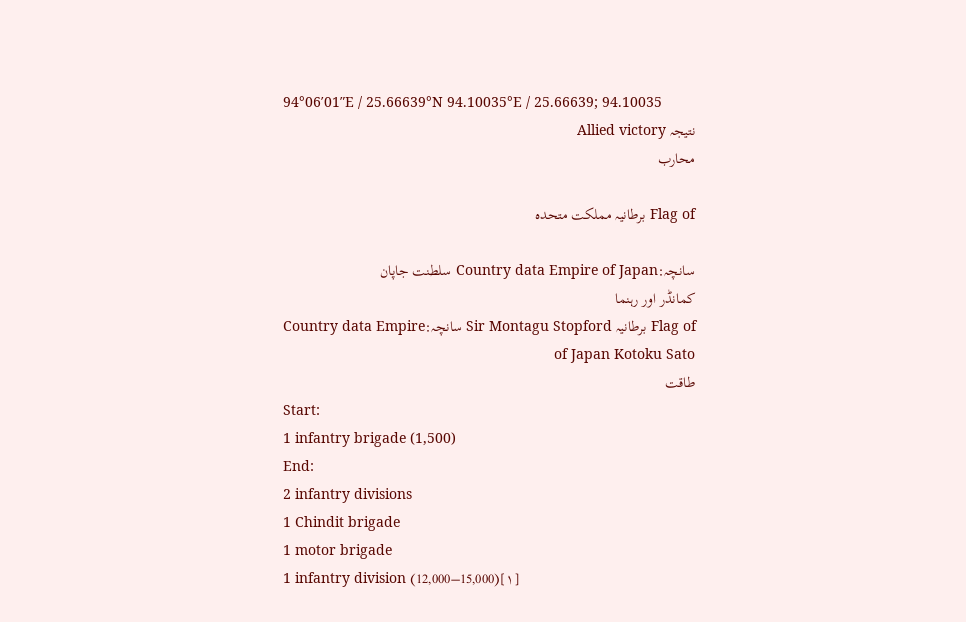94°06′01″E / 25.66639°N 94.10035°E / 25.66639; 94.10035
نتیجہ Allied victory
محارب

Flag of برطانیہ مملکت متحدہ

سانچہ:Country data Empire of Japan سلطنت جاپان
کمانڈر اور رہنما
Flag of برطانیہ Sir Montagu Stopford سانچہ:Country data Empire of Japan Kotoku Sato
طاقت
Start:
1 infantry brigade (1,500)
End:
2 infantry divisions
1 Chindit brigade
1 motor brigade
1 infantry division (12,000–15,000)[۱]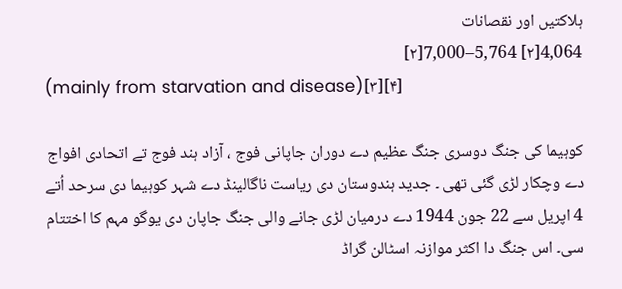ہلاکتیں اور نقصانات
4,064[۲] 5,764–7,000[۲]
(mainly from starvation and disease)[۳][۴]

کوہیما کی جنگ دوسری جنگ عظیم دے دوران جاپانی فوج ، آزاد ہند فوج تے اتحادی افواج دے وچکار لڑی گئی تھی ۔ جدید ہندوستان دی ریاست ناگالینڈ دے شہر کوہیما دی سرحد اُتے 4 اپریل سے 22 جون 1944 دے درمیان لڑی جانے والی جنگ جاپان دی یوگو مہم کا اختتام سی۔ اس جنگ دا اکثر موازنہ اسٹالن گراڈ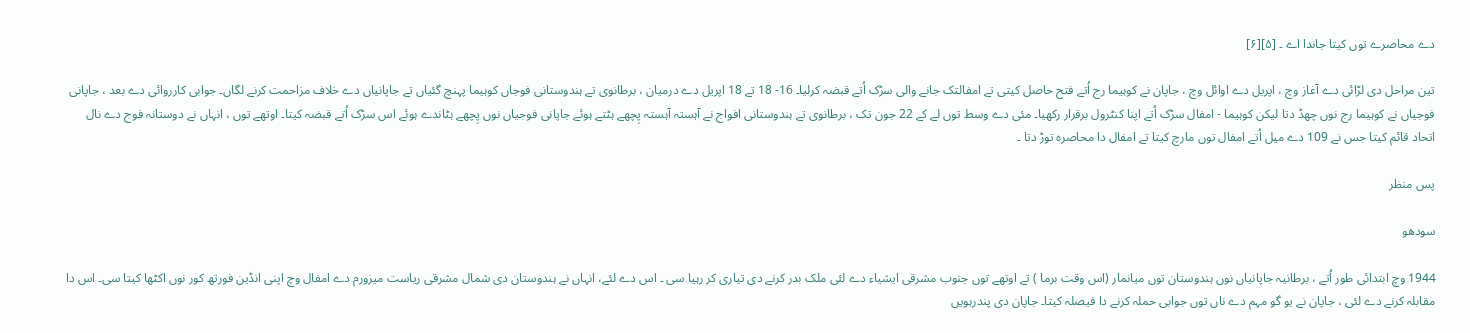دے محاصرے توں کيتا جاندا اے ۔ [۵][۶]

تین مراحل دی لڑائی دے آغاز وچ ، اپریل دے اوائل وچ ، جاپان نے کوہیما رج اُتے فتح حاصل کيتی تے امفالتک جانے والی سڑک اُتے قبضہ کرلیا۔ 16- 18 تے 18 اپریل دے درمیان ، برطانوی تے ہندوستانی فوجاں کوہیما پہنچ گئياں تے جاپانیاں دے خلاف مزاحمت کرنے لگاں۔ جوابی کارروائی دے بعد ، جاپانی فوجیاں نے کوہیما رج نوں چھڈ دتا لیکن کوہیما - امفال سڑک اُتے اپنا کنٹرول برقرار رکھیا۔ مئی دے وسط توں لے کے 22 جون تک ، برطانوی تے ہندوستانی افواج نے آہستہ آہستہ پِچھے ہٹتے ہوئے جاپانی فوجیاں نوں پِچھے ہٹاندے ہوئے اس سڑک اُتے قبضہ کيتا۔ اوتھے توں ، انہاں نے دوستانہ فوج دے نال اتحاد قائم کيتا جس نے 109 دے میل اُتے امفال توں مارچ کيتا تے امفال دا محاصرہ توڑ دتا ۔

پس منظر

سودھو

1944 وچ ابتدائی طور اُتے ، برطانیہ جاپانیاں نوں ہندوستان توں میانمار (اس وقت برما ) تے اوتھے توں جنوب مشرقی ایشیاء دے لئی ملک بدر کرنے دی تیاری کر رہیا سی ۔ اس دے لئے، انہاں نے ہندوستان دی شمال مشرقی ریاست میزورم دے امفال وچ اپنی انڈین فورتھ کور نوں اکٹھا کيتا سی۔ اس دا مقابلہ کرنے دے لئی ، جاپان نے یو گو مہم دے ناں توں جوابی حملہ کرنے دا فیصلہ کيتا۔ جاپان دی پندرہويں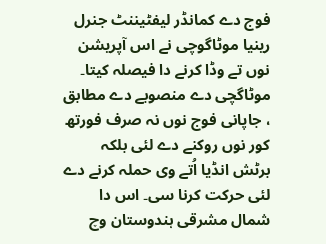فوج دے کمانڈر لیفٹیننٹ جنرل رینیا موٹاگوچی نے اس آپریشن نوں تے وڈا کرنے دا فیصلہ کيتا۔ موٹاگچی دے منصوبے دے مطابق ، جاپانی فوج نوں نہ صرف فورتھ کور نوں روکنے دے لئی بلکہ برٹش انڈیا اُتے وی حملہ کرنے دے لئی حرکت کرنا سی۔ اس دا شمال مشرقی ہندوستان وچ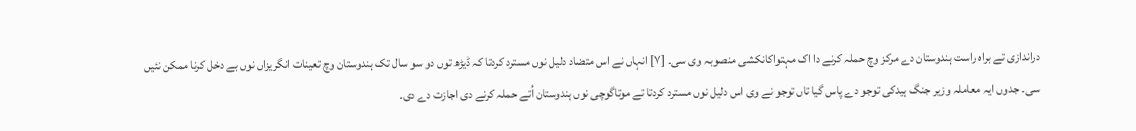دراندازی تے براہ راست ہندوستان دے مرکز وچ حملہ کرنے دا اک مہتواکانکشی منصوبہ وی سی۔ [۷] انہاں نے اس متضاد دلیل نوں مسترد کردتا کہ ڈیڑھ توں دو سو سال تک ہندوستان وچ تعینات انگریزاں نوں بے دخل کرنا ممکن نئيں سی۔ جدوں ایہ معاملہ وزیر جنگ ہیدکی توجو دے پاس گیا تاں توجو نے وی اس دلیل نوں مسترد کردتا تے موتاگوچی نوں ہندوستان اُتے حملہ کرنے دی اجازت دے دی۔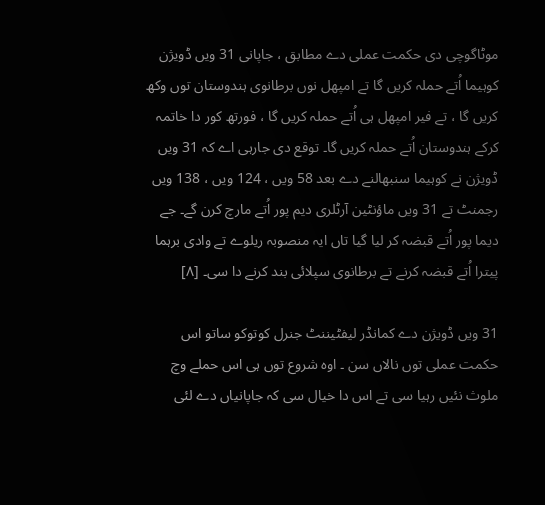موٹاگوچی دی حکمت عملی دے مطابق ، جاپانی 31 ويں ڈویژن کوہیما اُتے حملہ کريں گا تے امپھل نوں برطانوی ہندوستان توں وکھ کريں گا ، تے فیر امپھل ہی اُتے حملہ کريں گا ، فورتھ کور دا خاتمہ کرکے ہندوستان اُتے حملہ کريں گا۔ توقع دی جارہی اے کہ 31 ويں ڈویژن نے کوہیما سنبھالنے دے بعد 58 ويں ، 124 ويں ، 138 ويں رجمنٹ تے 31 ويں ماؤنٹین آرٹلری دیم پور اُتے مارچ کرن گے۔ جے دیما پور اُتے قبضہ کر ليا گیا تاں ایہ منصوبہ ریلوے تے وادی برہما پیترا اُتے قبضہ کرنے تے برطانوی سپلائی بند کرنے دا سی۔ [۸]

31 ويں ڈویژن دے کمانڈر لیفٹیننٹ جنرل کوتوکو ساتو اس حکمت عملی توں نالاں سن ۔ اوہ شروع توں ہی اس حملے وچ ملوث نئيں رہیا سی تے اس دا خیال سی کہ جاپانیاں دے لئی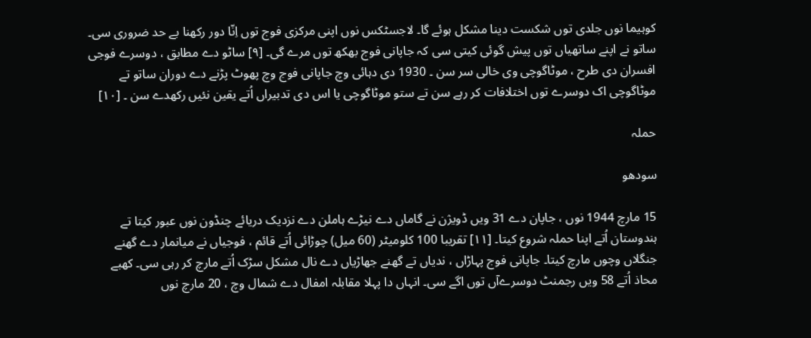کوہیما نوں جلدی توں شکست دینا مشکل ہوئے گا۔ لاجسٹکس نوں اپنی مرکزی فوج توں اِنّا دور رکھنا بے حد ضروری سی۔ ساتو نے اپنے ساتھیاں توں پیش گوئی کيتی سی کہ جاپانی فوج بھکھ توں مرے گی۔ [۹] ساٹو دے مطابق ، دوسرے فوجی افسران دی طرح ، موٹاگوچی وی خالی سر سن ۔ 1930 دی دہائی وچ جاپانی فوج وچ پھوٹ پڑنے دے دوران ساتو تے موٹاگوچی اک دوسرے توں اختلافات کر رہے سن تے ستو موٹاگوچی یا اس دی تدبیراں اُتے یقین نئيں رکھدے سن ۔ [۱۰]

حملہ

سودھو

15 مارچ 1944 نوں ، جاپان دے 31 ويں ڈویژن نے گاماں دے نیڑے ہاملن دے نزدیک دریائے چنڈون نوں عبور کيتا تے ہندوستان اُتے اپنا حملہ شروع کيتا۔ [۱۱] تقریبا 100 کلومیٹر (60 میل) چوڑائی اُتے قائم ، فوجیاں نے میانمار دے گھنے جنگلاں وچوں مارچ کيتا۔ جاپانی فوج پہاڑاں ، ندیاں تے گھنے جھاڑیاں دے نال مشکل سڑک اُتے مارچ کر رہی سی۔ کھبے محاذ اُتے 58 ويں رجمنٹ دوسرےآں توں اگے سی۔ انہاں دا پہلا مقابلہ امفال دے شمال وچ ، 20 مارچ نوں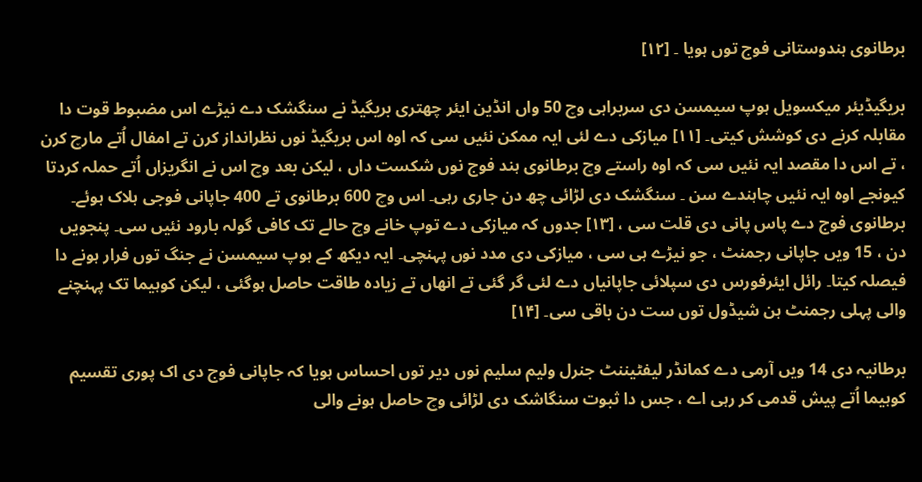برطانوی ہندوستانی فوج توں ہويا ۔ [۱۲]

بریگیڈیئر میکسویل ہوپ سیمسن دی سربراہی وچ 50 واں انڈین ایئر چھتری بریگیڈ نے سنگشک دے نیڑے اس مضبوط قوت دا مقابلہ کرنے دی کوشش کيتی۔ [۱۱] میازکی دے لئی ایہ ممکن نئيں سی کہ اوہ اس بریگیڈ نوں نظرانداز کرن تے امفال اُتے مارچ کرن ، تے اس دا مقصد ایہ نئيں سی کہ اوہ راستے وچ برطانوی ہند فوج نوں شکست داں ، لیکن بعد وچ اس نے انگریزاں اُتے حملہ کردتا کیونجے اوہ ایہ نئيں چاہندے سن ۔ سنگشک دی لڑائی چھ دن جاری رہی۔ اس وچ 600 برطانوی تے 400 جاپانی فوجی ہلاک ہوئے۔ برطانوی فوج دے پاس پانی دی قلت سی ، [۱۳] جدوں کہ میازکی دے توپ خانے وچ حالے تک کافی گولہ بارود نئيں سی۔ پنجويں دن ، 15 ويں جاپانی رجمنٹ ، جو نیڑے ہی سی ، میازکی دی مدد نوں پہنچی۔ ایہ دیکھ کے ہوپ سیمسن نے جنگ توں فرار ہونے دا فیصلہ کيتا۔ رائل ایئرفورس دی سپلائی جاپانیاں دے لئی گر گئی تے انھاں تے زیادہ طاقت حاصل ہوگئی ، لیکن کوہیما تک پہنچنے والی پہلی رجمنٹ ہن شیڈول توں ست دن باقی سی۔ [۱۴]

برطانیہ دی 14 ويں آرمی دے کمانڈر لیفٹیننٹ جنرل ولیم سلیم نوں دیر توں احساس ہويا کہ جاپانی فوج دی اک پوری تقسیم کوہیما اُتے پیش قدمی کر رہی اے ، جس دا ثبوت سنگاشک دی لڑائی وچ حاصل ہونے والی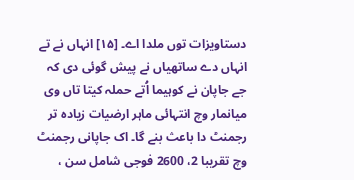دستاویزات توں ملدا اے۔ [۱۵] انہاں نے تے انہاں دے ساتھیاں نے پیش گوئی دی کہ جے جاپان نے کوہیما اُتے حملہ کيتا تاں وی میانمار وچ انتہائی ماہر ارضیات زیادہ تر رجمنٹ دا باعث بنے گا۔ اک جاپانی رجمنٹ وچ تقریبا 2، 2600 فوجی شامل سن ،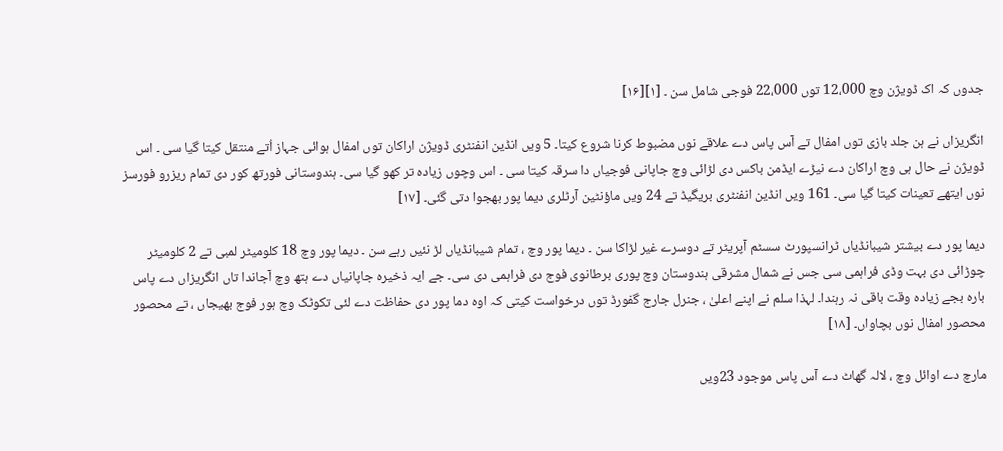جدوں کہ اک ڈویژن وچ 12،000 توں 22،000 فوجی شامل سن ۔ [۱][۱۶]

انگریزاں نے ہن جلد بازی توں امفال تے آس پاس دے علاقے نوں مضبوط کرنا شروع کيتا۔ 5 ويں انڈین انفنٹری ڈویژن اراکان توں امفال ہوائی جہاز اُتے منتقل کيتا گیا سی ۔ اس ڈویژن نے حال ہی وچ اراکان دے نیڑے ایڈمن باکس دی لڑائی وچ جاپانی فوجیاں دا سرقہ کيتا سی ۔ اس وچوں زیادہ تر کھو گیا سی۔ ہندوستانی فورتھ کور دی تمام ریزرو فورسز نوں ایتھے تعینات کيتا گیا سی۔ 161 ويں انڈین انفنٹری بریگیڈ تے 24 ويں ماؤنٹین آرٹلری دیما پور بھجوا دتی گئی۔ [۱۷]

دیما پور دے بیشتر شیبانڈیاں ٹرانسپورٹ سسٹم آپریٹر تے دوسرے غیر لڑاکا سن ۔ دیما پور وچ ، تمام شیبانڈیاں لڑ نئيں رہے سن ۔ دیما پور وچ 18 کلومیٹر لمبی تے 2 کلومیٹر چوڑائی دی بہت وڈی فراہمی سی جس نے شمال مشرقی ہندوستان وچ پوری برطانوی فوج دی فراہمی دی سی۔ جے ایہ ذخیرہ جاپانیاں دے ہتھ وچ آجاندا تاں انگریزاں دے پاس بارہ بجے زیادہ وقت باقی نہ رہندا۔ لہذا سلم نے اپنے اعلیٰ ، جنرل جارج گفورڈ توں درخواست کيتی کہ اوہ دما پور دی حفاظت دے لئی تکوٹک وچ ہور فوج بھیجاں ، تے محصور محصور امفال نوں بچاواں۔ [۱۸]

مارچ دے اوائل وچ ، لالہ گھاٹ دے آس پاس موجود 23ويں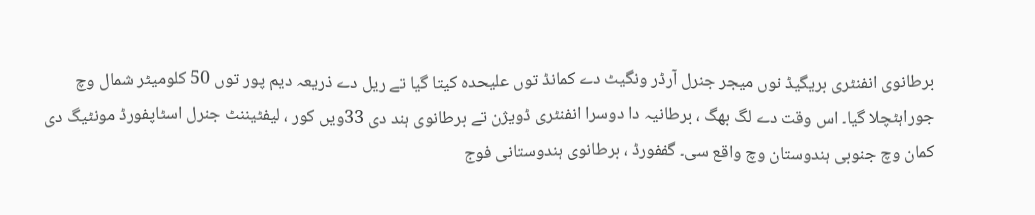برطانوی انفنٹری بریگیڈ نوں میجر جنرل آرڈر ونگیٹ دے کمانڈ توں علیحدہ کيتا گیا تے ریل دے ذریعہ دیم پور توں 50 کلومیٹر شمال وچ جوراہٹچلا گیا۔ اس وقت دے لگ بھگ ، برطانیہ دا دوسرا انفنٹری ڈویژن تے برطانوی ہند دی 33ويں کور ، لیفٹیننٹ جنرل اسٹاپفورڈ مونٹیگ دی کمان وچ جنوبی ہندوستان وچ واقع سی۔ گففورڈ ، برطانوی ہندوستانی فوج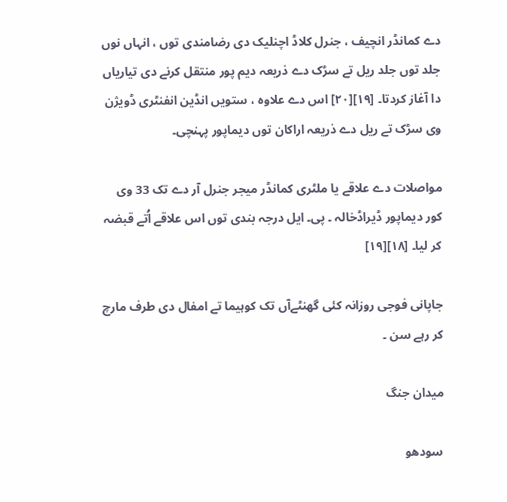دے کمانڈر انچیف ، جنرل کلاڈ اچنلیک دی رضامندی توں ، انہاں نوں جلد توں جلد ریل تے سڑک دے ذریعہ دیم پور منتقل کرنے دی تیاریاں دا آغاز کردتا۔ [۱۹][۲۰] اس دے علاوہ ، ستويں انڈین انفنٹری ڈویژن وی سڑک تے ریل دے ذریعہ اراکان توں دیماپور پہنچی۔

مواصلات دے علاقے یا ملٹری کمانڈر میجر جنرل آر دے تک 33 وی کور دیماپور ڈیراڈخالہ ۔ پی۔ ایل درجہ بندی توں اس علاقے اُتے قبضہ کر ليا۔ [۱۸][۱۹]

جاپانی فوجی روزانہ کئی گھنٹےآں تک کوہیما تے امفال دی طرف مارچ کر رہے سن ۔

میدان جنگ

سودھو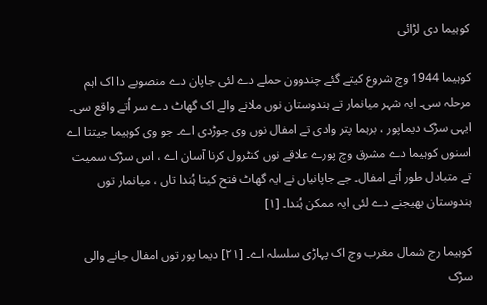کوہیما دی لڑائی

کوہیما 1944 وچ شروع کیتے گئے چندوون حملے دے لئی جاپان دے منصوبے دا اک اہم مرحلہ سی۔ ایہ شہر میانمار تے ہندوستان نوں ملانے والے اک گھاٹ دے سر اُتے واقع سی۔ ایہی سڑک دیماپور ، برہما پتر وادی تے امفال نوں وی جوڑدی اے۔ جو وی کوہیما جیتتا اے اسنوں کوہیما دے مشرق وچ پورے علاقے نوں کنٹرول کرنا آسان اے ، اس سڑک سمیت تے متبادل طور اُتے امفال۔ جے جاپانیاں نے ایہ گھاٹ فتح کيتا ہُندا تاں ، میانمار توں ہندوستان بھیجنے دے لئی ایہ ممکن ہُندا۔ [۱]

کوہیما رج شمال مغرب وچ اک پہاڑی سلسلہ اے۔ [۲۱] دیما پور توں امفال جانے والی سڑک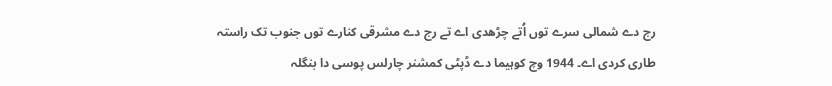رج دے شمالی سرے توں اُتے چڑھدی اے تے رج دے مشرقی کنارے توں جنوب تک راستہ طاری کردی اے۔ 1944 وچ کوہیما دے ڈپٹی کمشنر چارلس پوسی دا بنگلہ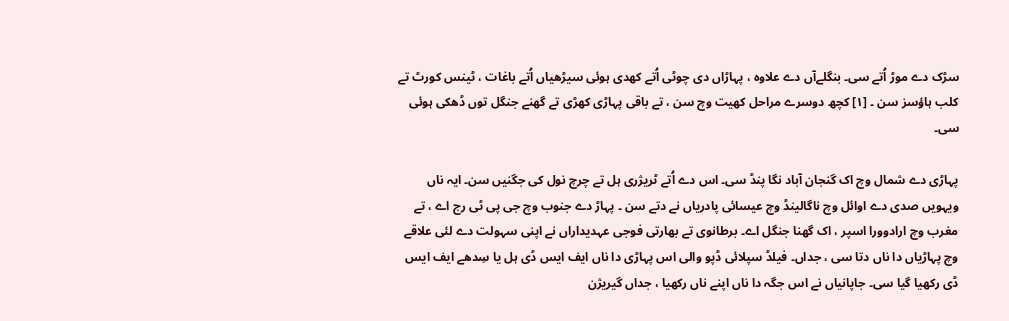سڑک دے موڑ اُتے سی۔ بنگلےآں دے علاوہ ، پہاڑاں دی چوٹی اُتے کھدی ہوئی سیڑھیاں اُتے باغات ، ٹینس کورٹ تے کلب ہاؤسز سن ۔ [۱] کچھ دوسرے مراحل کھیت وچ سن ، تے باقی پہاڑی کھڑی تے گھنے جنگل توں ڈھکی ہوئی سی۔

پہاڑی دے شمال وچ اک گنجان آباد نگا پنڈ سی۔ اس دے اُتے ٹریژری ہل تے چرچ نول کی جگنيں سن۔ ایہ ناں ویہويں صدی دے اوائل وچ ناگالینڈ وچ عیسائی پادریاں نے دتے سن ۔ پہاڑ دے جنوب وچ جی پی ٹی رج اے ، تے مغرب وچ ارادوورا اسپر ، اک گھنا جنگل اے۔ برطانوی تے بھارتی فوجی عہدیداراں نے اپنی سہولت دے لئی علاقے وچ پہاڑیاں دا ناں دتا سی ، جداں۔ فیلڈ سپلائی ڈپو والی اس پہاڑی دا ناں ایف ایس ڈی ہل یا سِدھے ایف ایس ڈی رکھیا گیا سی۔ جاپانیاں نے اس جگہ دا ناں اپنے ناں رکھیا ، جداں گیریژن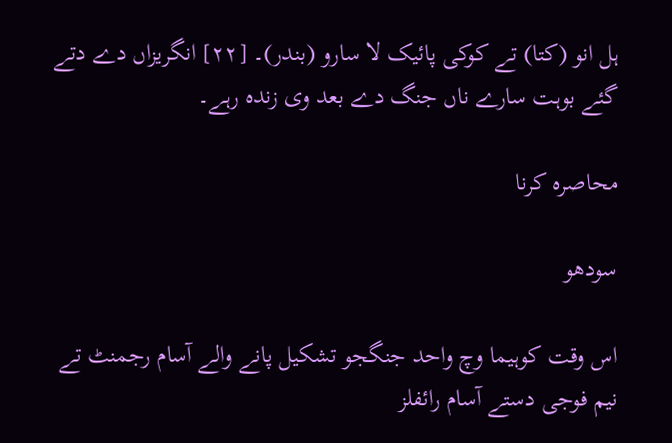ہل انو (کتا) تے کوکی پائیک لا سارو (بندر)۔ [۲۲] انگریزاں دے دتے گئے بوہت سارے ناں جنگ دے بعد وی زندہ رہے۔

محاصرہ کرنا

سودھو

اس وقت کوہیما وچ واحد جنگجو تشکیل پانے والے آسام رجمنٹ تے نیم فوجی دستے آسام رائفلز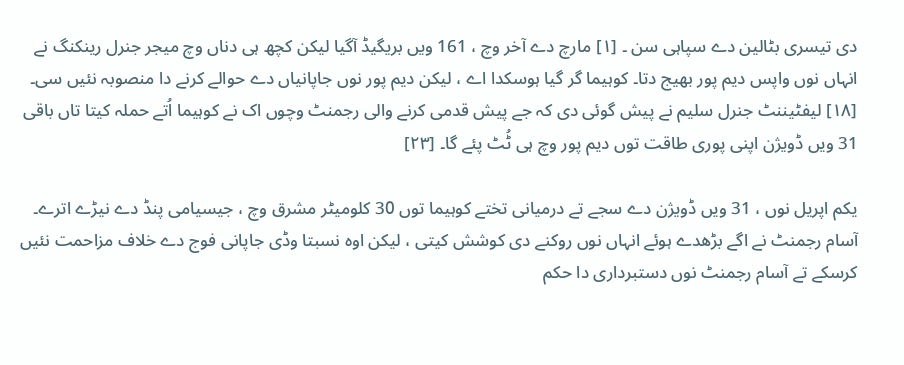دی تیسری بٹالین دے سپاہی سن ۔ [۱] مارچ دے آخر وچ ، 161 ويں بریگیڈ آگیا لیکن کچھ ہی دناں وچ میجر جنرل رینکنگ نے انہاں نوں واپس دیم پور بھیج دتا۔ کوہیما گر گیا ہوسکدا اے ، لیکن دیم پور نوں جاپانیاں دے حوالے کرنے دا منصوبہ نئيں سی۔ [۱۸] لیفٹیننٹ جنرل سلیم نے پیش گوئی دی کہ جے پیش قدمی کرنے والی رجمنٹ وچوں اک نے کوہیما اُتے حملہ کيتا تاں باقی 31 ويں ڈویژن اپنی پوری طاقت توں دیم پور وچ ہی ٹُٹ پئے گا۔ [۲۳]

یکم اپریل نوں ، 31 ويں ڈویژن دے سجے تے درمیانی تختے کوہیما توں 30 کلومیٹر مشرق وچ ، جیسیامی پنڈ دے نیڑے اترے۔ آسام رجمنٹ نے اگے بڑھدے ہوئے انہاں نوں روکنے دی کوشش کيتی ، لیکن اوہ نسبتا وڈی جاپانی فوج دے خلاف مزاحمت نئيں کرسکے تے آسام رجمنٹ نوں دستبرداری دا حکم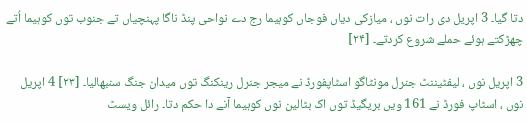دتا گیا۔ 3 اپریل دی رات نوں ، میازکی دیاں فوجاں کوہیما رج دے نواحی پنڈ ناگا پہنچیاں تے جنوب توں کوہیما اُتے چھڑکتے ہوئے حملے شروع کردتے۔ [۲۴]

3 اپریل نوں ، لیفٹیننٹ جنرل مونٹاگو اسٹاپفورڈ نے میجر جنرل رینکنگ توں میدان جنگ سنبھالیا۔ [۲۳] 4 اپریل نوں ، اسٹاپ فورڈ نے 161 ويں بریگیڈ توں اک بٹالین نوں کوہیما آنے دا حکم دتا۔ رائل ویسٹ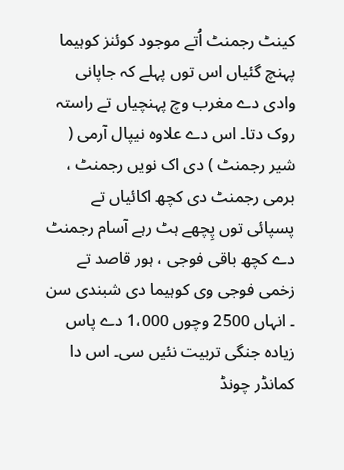کینٹ رجمنٹ اُتے موجود کوئنز کوہیما پہنچ گئياں اس توں پہلے کہ جاپانی وادی دے مغرب وچ پہنچیاں تے راستہ روک دتا۔ اس دے علاوہ نیپال آرمی ( شیر رجمنٹ ) دی اک نويں رجمنٹ ، برمی رجمنٹ دی کچھ اکائیاں تے پسپائی توں پِچھے ہٹ رہے آسام رجمنٹ دے کچھ باقی فوجی ، ہور قاصد تے زخمی فوجی وی کوہیما دی شبندی سن ۔ انہاں 2500 وچوں 1،000 دے پاس زیادہ جنگی تربیت نئيں سی۔ اس دا کمانڈر چونڈ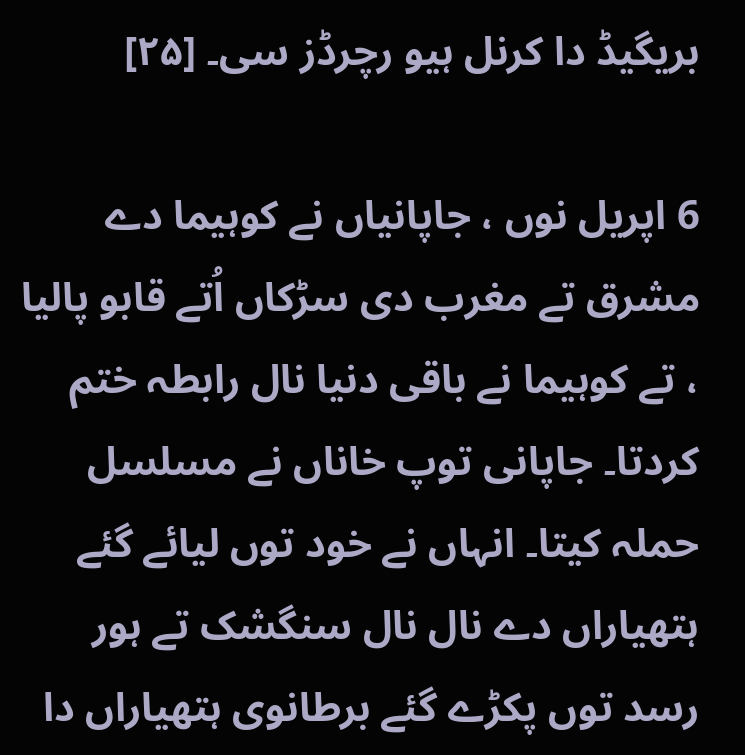بریگیڈ دا کرنل ہیو رچرڈز سی۔ [۲۵]

6 اپریل نوں ، جاپانیاں نے کوہیما دے مشرق تے مغرب دی سڑکاں اُتے قابو پالیا ، تے کوہیما نے باقی دنیا نال رابطہ ختم کردتا۔ جاپانی توپ خاناں نے مسلسل حملہ کيتا۔ انہاں نے خود توں لیائے گئے ہتھیاراں دے نال نال سنگشک تے ہور رسد توں پکڑے گئے برطانوی ہتھیاراں دا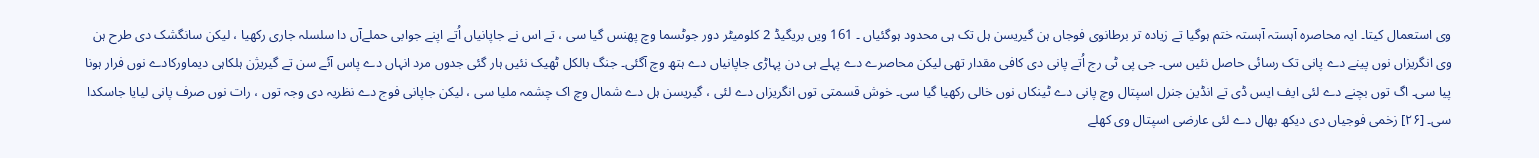وی استعمال کيتا۔ ایہ محاصرہ آہستہ آہستہ ختم ہوگیا تے زیادہ تر برطانوی فوجاں ہن گیریسن ہل تک ہی محدود ہوگئياں ۔ 161 ويں بریگیڈ 2 کلومیٹر دور جوٹسما وچ پھنس گیا سی ، تے اس نے جاپانیاں اُتے اپنے جوابی حملےآں دا سلسلہ جاری رکھیا ، لیکن سانگشک دی طرح ہن وی انگریزاں نوں پینے دے پانی تک رسائی حاصل نئيں سی۔ جی پی ٹی رج اُتے پانی دی کافی مقدار تھی لیکن محاصرے دے پہلے ہی دن پہاڑی جاپانیاں دے ہتھ وچ آگئی۔ جنگ بالکل ٹھیک نئيں ہار گئی جدوں مرد انہاں دے پاس آئے سن تے گیریژن ہلکاہی دیماورکادے نوں فرار ہونا پيا سی۔ اگ توں بچنے دے لئی ایف ایس ڈی تے انڈین جنرل اسپتال وچ پانی دے ٹینکاں نوں خالی رکھیا گیا سی۔ خوش قسمتی توں انگریزاں دے لئی ، گیریسن ہل دے شمال وچ اک چشمہ ملیا سی ، لیکن جاپانی فوج دے نظریہ دی وجہ توں ، رات نوں صرف پانی لیایا جاسکدا سی۔ [۲۶] زخمی فوجیاں دی دیکھ بھال دے لئی عارضی اسپتال وی کھلے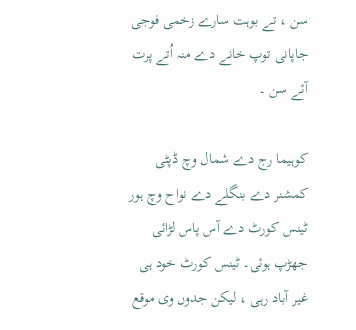سن ، تے بوہت سارے زخمی فوجی جاپانی توپ خانے دے منہ اُتے پرت آئے سن ۔

کوہیما رج دے شمال وچ ڈپٹی کمشنر دے بنگلے دے نواح وچ ہور ٹینس کورٹ دے آس پاس لڑائی جھڑپ ہوئی۔ ٹینس کورٹ خود ہی غیر آباد رہی ، لیکن جدوں وی موقع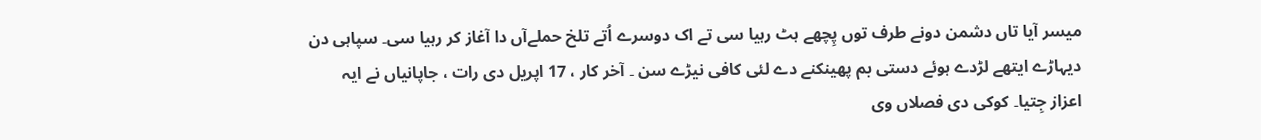میسر آیا تاں دشمن دونے طرف توں پِچھے ہٹ رہیا سی تے اک دوسرے اُتے تلخ حملےآں دا آغاز کر رہیا سی۔ سپاہی دن دیہاڑے ایتھے لڑدے ہوئے دستی بم پھینکنے دے لئی کافی نیڑے سن ۔ آخر کار ، 17 اپریل دی رات ، جاپانیاں نے ایہ اعزاز جِتیا۔ کوکی دی فصلاں وی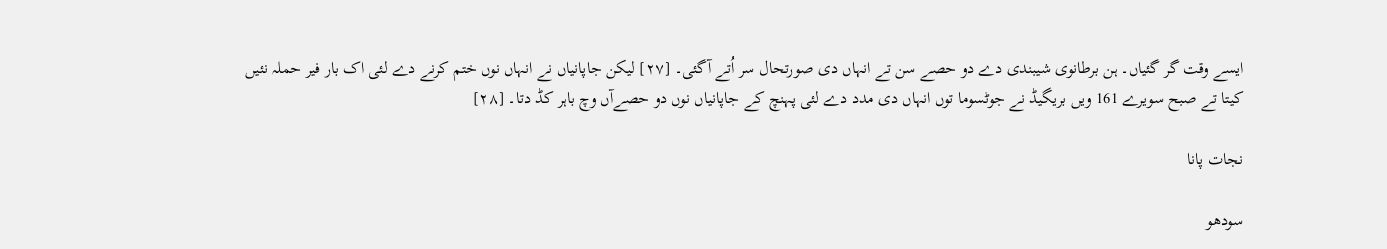ايسے وقت گر گئياں۔ ہن برطانوی شیبندی دے دو حصے سن تے انہاں دی صورتحال سر اُتے آگئی۔ [۲۷] لیکن جاپانیاں نے انہاں نوں ختم کرنے دے لئی اک بار فیر حملہ نئيں کيتا تے صبح سویرے 161 ويں بریگیڈ نے جوٹسوما توں انہاں دی مدد دے لئی پہنچ کے جاپانیاں نوں دو حصےآں وچ باہر کڈ دتا۔ [۲۸]

نجات پانا

سودھو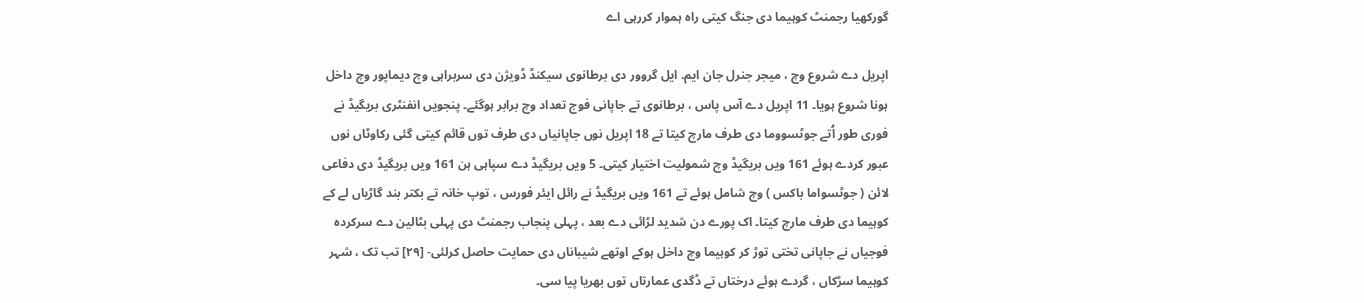گورکھیا رجمنٹ کوہیما دی جنگ کيتی راہ ہموار کررہی اے

اپریل دے شروع وچ ، میجر جنرل جان ایم. ایل گروور دی برطانوی سیکنڈ ڈویژن دی سربراہی وچ دیماپور وچ داخل ہونا شروع ہويا۔ 11 اپریل دے آس پاس ، برطانوی تے جاپانی فوج تعداد وچ برابر ہوگئے۔ پنجويں انفنٹری بریگیڈ نے فوری طور اُتے جوٹسووما دی طرف مارچ کيتا تے 18 اپریل نوں جاپانیاں دی طرف توں قائم کيتی گئی رکاوٹاں نوں عبور کردے ہوئے 161 ويں بریگیڈ وچ شمولیت اختیار کيتی۔ 5 ويں بریگیڈ دے سپاہی ہن 161 ويں بریگیڈ دی دفاعی لائن ( جوٹسواما باکس ) وچ شامل ہوئے تے 161 ويں بریگیڈ نے رائل ایئر فورس ، توپ خانہ تے بکتر بند گاڑیاں لے کے کوہیما دی طرف مارچ کيتا۔ اک پورے دن شدید لڑائی دے بعد ، پہلی پنجاب رجمنٹ دی پہلی بٹالین دے سرکردہ فوجیاں نے جاپانی تختی توڑ کر کوہیما وچ داخل ہوکے اوتھے شیباناں دی حمایت حاصل کرلئی- [۲۹] تب تک ، شہر کوہیما سڑکاں ، گردے ہوئے درختاں تے ڈگدی عمارتاں توں بھریا پيا سی۔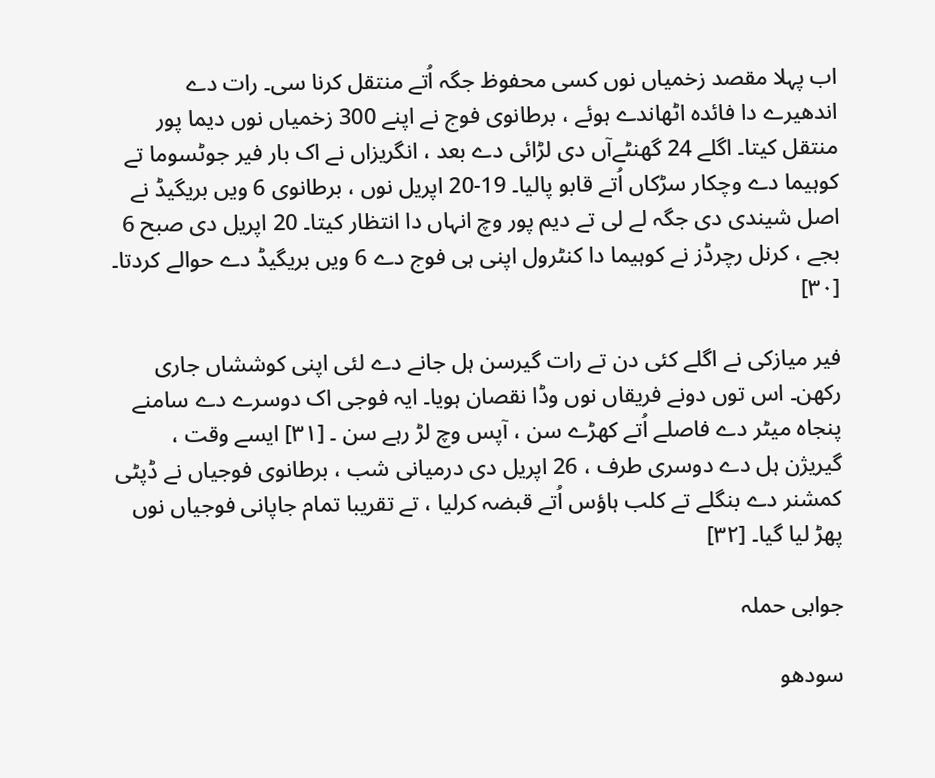اب پہلا مقصد زخمیاں نوں کسی محفوظ جگہ اُتے منتقل کرنا سی۔ رات دے اندھیرے دا فائدہ اٹھاندے ہوئے ، برطانوی فوج نے اپنے 300 زخمیاں نوں دیما پور منتقل کيتا۔ اگلے 24 گھنٹےآں دی لڑائی دے بعد ، انگریزاں نے اک بار فیر جوٹسوما تے کوہیما دے وچکار سڑکاں اُتے قابو پالیا۔ 19-20 اپریل نوں ، برطانوی 6 ويں بریگیڈ نے اصل شیندی دی جگہ لے لی تے دیم پور وچ انہاں دا انتظار کيتا۔ 20 اپریل دی صبح 6 بجے ، کرنل رچرڈز نے کوہیما دا کنٹرول اپنی ہی فوج دے 6 ويں بریگیڈ دے حوالے کردتا۔ [۳۰]

فیر میازکی نے اگلے کئی دن تے رات گیرسن ہل جانے دے لئی اپنی کوششاں جاری رکھن۔ اس توں دونے فریقاں نوں وڈا نقصان ہويا۔ ایہ فوجی اک دوسرے دے سامنے پنجاہ میٹر دے فاصلے اُتے کھڑے سن ، آپس وچ لڑ رہے سن ۔ [۳۱] ايسے وقت ، گیریژن ہل دے دوسری طرف ، 26 اپریل دی درمیانی شب ، برطانوی فوجیاں نے ڈپٹی کمشنر دے بنگلے تے کلب ہاؤس اُتے قبضہ کرلیا ، تے تقریبا تمام جاپانی فوجیاں نوں پھڑ لیا گیا۔ [۳۲]

جوابی حملہ

سودھو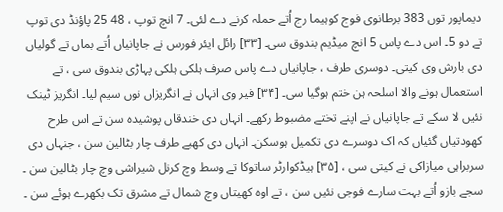دیماپور توں 383 برطانوی فوج کوہیما رج اُتے حملہ کرنے دے لئی۔ 7 انچ توپ ، 48 25 پاؤنڈ دی توپ تے دو 5۔ اس دے پاس 5 انچ میڈیم بندوق سی۔ [۳۳] رائل ایئر فورس نے جاپانیاں اُتے بماں تے گولیاں دی بارش وی کيتی۔ دوسری طرف ، جاپانیاں دے پاس صرف ہلکی ہلکی پہاڑی بندوق سی ، تے استعمال ہونے والا اسلحہ ہن ختم ہوگیا سی۔ [۳۴] فیر وی انہاں نے انگریزاں نوں سیم لیا۔ انگریز ٹینک نئيں لا سکے تے جاپانیاں نے اپنے تختے مضبوط رکھے۔ انہاں دی خندقاں پوشیدہ سن تے اس طرح کھودتیاں گئیاں کہ اک دوسرے دی تکمیل ہوسکن۔ انہاں دی کھبے طرف چار بٹالین سن ، جنہاں دی سربراہی میازاکی نے کيتی سی ، [۳۵] ہیڈکوارٹر ساتوکا تے وسط وچ کرنل شیراشی وچ چار بٹالین سن ۔ سجے بازو اُتے بہت سارے فوجی نئيں سن ، تے اوہ کھیتاں وچ شمال تے مشرق تک بکھرے ہوئے سن ۔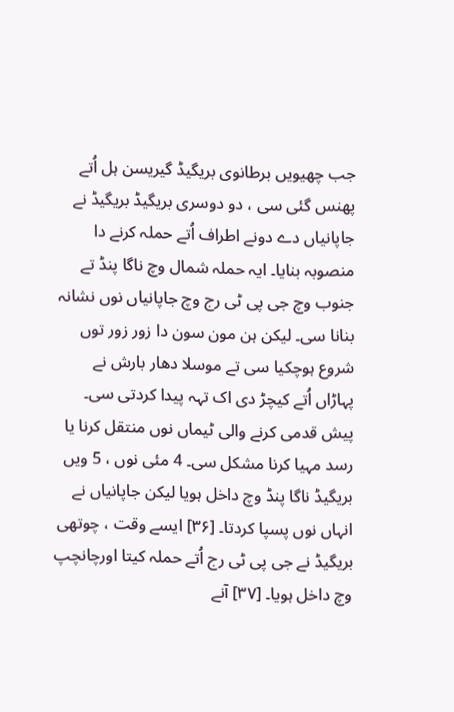جب چھیويں برطانوی بریگیڈ گیریسن ہل اُتے پھنس گئی سی ، دو دوسری بریگیڈ بریگیڈ نے جاپانیاں دے دونے اطراف اُتے حملہ کرنے دا منصوبہ بنایا۔ ایہ حملہ شمال وچ ناگا پنڈ تے جنوب وچ جی پی ٹی رج وچ جاپانیاں نوں نشانہ بنانا سی۔ لیکن ہن مون سون دا زور زور توں شروع ہوچکيا سی تے موسلا دھار بارش نے پہاڑاں اُتے کیچڑ دی اک تہہ پیدا کردتی سی۔ پیش قدمی کرنے والی ٹیماں نوں منتقل کرنا یا رسد مہیا کرنا مشکل سی۔ 4 مئی نوں ، 5 ويں بریگیڈ ناگا پنڈ وچ داخل ہويا لیکن جاپانیاں نے انہاں نوں پسپا کردتا۔ [۳۶] ايسے وقت ، چوتھی بریگیڈ نے جی پی ٹی رج اُتے حملہ کيتا اورچانچپ وچ داخل ہويا۔ [۳۷] آنے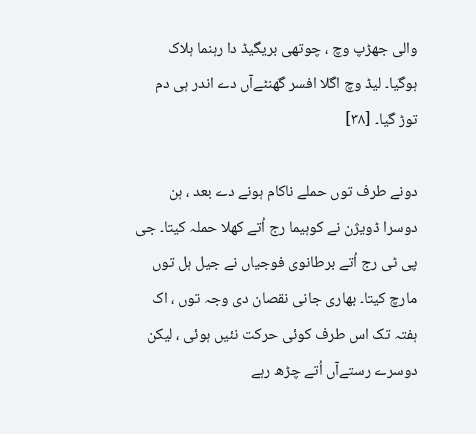والی جھڑپ وچ ، چوتھی بریگیڈ دا رہنما ہلاک ہوگیا۔ لیڈ وچ اگلا افسر گھنٹےآں دے اندر ہی دم توڑ گیا۔ [۳۸]

دونے طرف توں حملے ناکام ہونے دے بعد ، ہن دوسرا ڈویژن نے کوہیما رج اُتے کھلا حملہ کيتا۔ جی پی ٹی رج اُتے برطانوی فوجیاں نے جیل ہل توں مارچ کيتا۔ بھاری جانی نقصان دی وجہ توں ، اک ہفتہ تک اس طرف کوئی حرکت نئيں ہوئی ، لیکن دوسرے رستےآں اُتے چڑھ رہے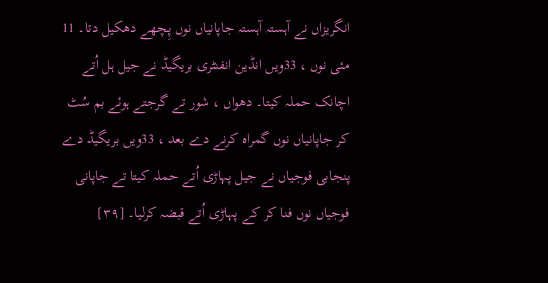انگریزاں نے آہستہ آہستہ جاپانیاں نوں پِچھے دھکیل دتا۔ 11 مئی نوں ، 33ويں انڈین انفنٹری بریگیڈ نے جیل ہل اُتے اچانک حملہ کيتا۔ دھواں ، شور تے گرجتے ہوئے بم سُٹ کر جاپانیاں نوں گمراہ کرنے دے بعد ، 33ويں بریگیڈ دے پنجابی فوجیاں نے جیل پہاڑی اُتے حملہ کيتا تے جاپانی فوجیاں نوں فنا کر کے پہاڑی اُتے قبضہ کرلیا۔ [۳۹]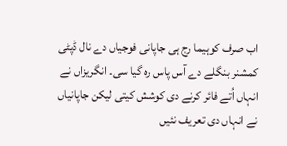اب صرف کوہیما رج ہی جاپانی فوجیاں دے نال ڈپٹی کمشنر بنگلے دے آس پاس رہ گیا سی۔ انگریزاں نے انہاں اُتے فائر کرنے دی کوشش کيتی لیکن جاپانیاں نے انہاں دی تعریف نئيں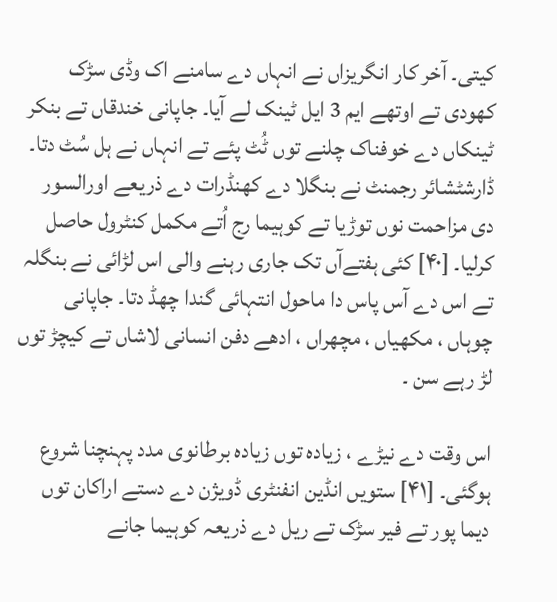کيتی۔ آخر کار انگریزاں نے انہاں دے سامنے اک وڈی سڑک کھودی تے اوتھے ایم 3 ایل ٹینک لے آیا۔ جاپانی خندقاں تے بنکر ٹینکاں دے خوفناک چلنے توں ٹُٹ پئے تے انہاں نے ہل سُٹ دتا۔ ڈارشٹشائر رجمنٹ نے بنگلا دے کھنڈرات دے ذریعے اورالسور دی مزاحمت نوں توڑیا تے کوہیما رج اُتے مکمل کنٹرول حاصل کرلیا۔ [۴۰] کئی ہفتےآں تک جاری رہنے والی اس لڑائی نے بنگلہ تے اس دے آس پاس دا ماحول انتہائی گندا چھڈ دتا۔ جاپانی چوہاں ، مکھیاں ، مچھراں ، ادھے دفن انسانی لاشاں تے کیچڑ توں لڑ رہے سن ۔

اس وقت دے نیڑے ، زیادہ توں زیادہ برطانوی مدد پہنچنا شروع ہوگئی۔ [۴۱] ستويں انڈین انفنٹری ڈویژن دے دستے اراکان توں دیما پور تے فیر سڑک تے ریل دے ذریعہ کوہیما جانے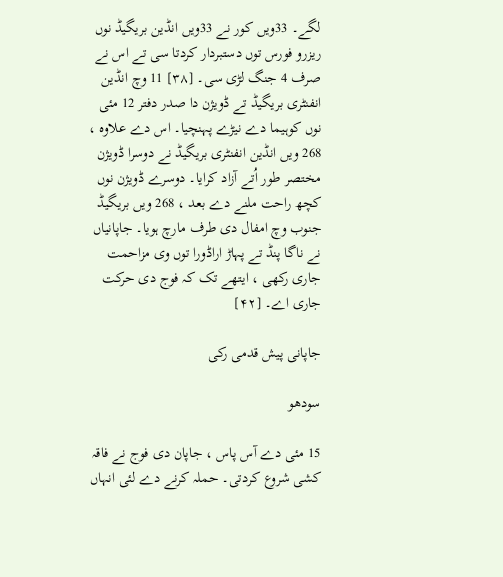لگے۔ 33ويں کور نے 33ويں انڈین بریگیڈ نوں ریزرو فورس توں دستبردار کردتا سی تے اس نے صرف 4 جنگ لڑی سی۔ [۳۸] 11 وچ انڈین انفنٹری بریگیڈ تے ڈویژن دا صدر دفتر 12 مئی نوں کوہیما دے نیڑے پہنچیا۔ اس دے علاوہ ، 268 ويں انڈین انفنٹری بریگیڈ نے دوسرا ڈویژن مختصر طور اُتے آزاد کرایا۔ دوسرے ڈویژن نوں کچھ راحت ملنے دے بعد ، 268 ويں بریگیڈ جنوب وچ امفال دی طرف مارچ ہويا۔ جاپانیاں نے ناگا پنڈ تے پہاڑ اراڈورا توں وی مزاحمت جاری رکھی ، ایتھے تک کہ فوج دی حرکت جاری اے۔ [۴۲]

جاپانی پیش قدمی رکی

سودھو

15 مئی دے آس پاس ، جاپان دی فوج نے فاقہ کشی شروع کردتی۔ حملہ کرنے دے لئی انہاں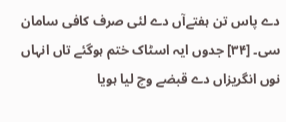دے پاس تن ہفتےآں دے لئی صرف کافی سامان سی۔ [۳۴] جدوں ایہ اسٹاک ختم ہوگئے تاں انہاں نوں انگریزاں دے قبضے وچ لیا ہويا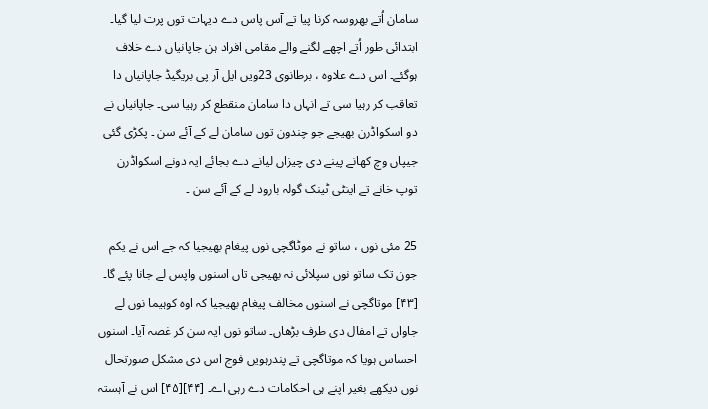سامان اُتے بھروسہ کرنا پيا تے آس پاس دے دیہات توں پرت لیا گیا۔ ابتدائی طور اُتے اچھے لگنے والے مقامی افراد ہن جاپانیاں دے خلاف ہوگئے۔ اس دے علاوہ ، برطانوی 23ويں ایل آر پی بریگیڈ جاپانیاں دا تعاقب کر رہیا سی تے انہاں دا سامان منقطع کر رہیا سی۔ جاپانیاں نے دو اسکواڈرن بھیجے جو چندون توں سامان لے کے آئے سن ۔ پکڑی گئی جیپاں وچ کھانے پینے دی چیزاں لیانے دے بجائے ایہ دونے اسکواڈرن توپ خانے تے اینٹی ٹینک گولہ بارود لے کے آئے سن ۔

25 مئی نوں ، ساتو نے موٹاگچی نوں پیغام بھیجیا کہ جے اس نے یکم جون تک ساتو نوں سپلائی نہ بھیجی تاں اسنوں واپس لے جانا پئے گا۔ [۴۳] موتاگچی نے اسنوں مخالف پیغام بھیجیا کہ اوہ کوہیما نوں لے جاواں تے امفال دی طرف بڑھاں۔ ساتو نوں ایہ سن کر غصہ آیا۔ اسنوں احساس ہويا کہ موتاگچی تے پندرہويں فوج اس دی مشکل صورتحال نوں دیکھے بغیر اپنے ہی احکامات دے رہی اے۔ [۴۴][۴۵] اس نے آہستہ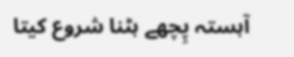آہستہ پِچھے ہٹنا شروع کيتا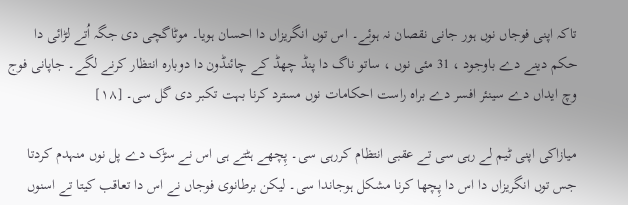تاکہ اپنی فوجاں نوں ہور جانی نقصان نہ ہوئے۔ اس توں انگریزاں دا احسان ہويا۔ موٹاگچی دی جگہ اُتے لڑائی دا حکم دینے دے باوجود ، 31 مئی نوں ، ساتو ناگ دا پنڈ چھڈ کے چائنڈون دا دوبارہ انتظار کرنے لگے۔ جاپانی فوج وچ ایداں دے سینئر افسر دے براہ راست احکامات نوں مسترد کرنا بہت تکبر دی گل سی۔ [۱۸]

میازاکی اپنی ٹیم لے رہی سی تے عقبی انتظام کررہی سی۔ پِچھے ہٹتے ہی اس نے سڑک دے پل نوں منہدم کردتا جس توں انگریزاں دا اس دا پِچھا کرنا مشکل ہوجاندا سی۔ لیکن برطانوی فوجاں نے اس دا تعاقب کيتا تے اسنوں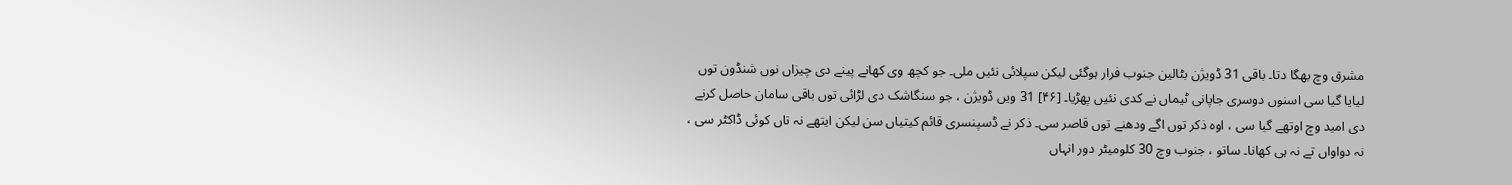مشرق وچ بھگا دتا۔ باقی 31 ڈویژن بٹالین جنوب فرار ہوگئی لیکن سپلائی نئيں ملی۔ جو کچھ وی کھانے پینے دی چیزاں نوں شنڈون توں لیایا گیا سی اسنوں دوسری جاپانی ٹیماں نے کدی نئيں پھڑیا۔ [۴۶] 31 ويں ڈویژن ، جو سنگاشک دی لڑائی توں باقی سامان حاصل کرنے دی امید وچ اوتھے گیا سی ، اوہ ذکر توں اگے ودھنے توں قاصر سی۔ ذکر نے ڈسپنسری قائم کيتیاں سن لیکن ایتھے نہ تاں کوئی ڈاکٹر سی ، نہ دواواں تے نہ ہی کھانا۔ ساتو ، جنوب وچ 30 کلومیٹر دور انہاں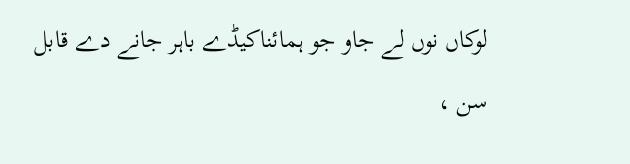لوکاں نوں لے جاو جو ہمائناکیڈے باہر جانے دے قابل سن ،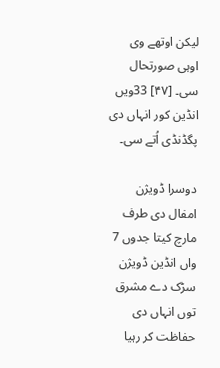لیکن اوتھے وی اوہی صورتحال سی۔ [۴۷] 33ويں انڈین کور انہاں دی پگڈنڈی اُتے سی۔

دوسرا ڈویژن امفال دی طرف مارچ کيتا جدوں 7 واں انڈین ڈویژن سڑک دے مشرق توں انہاں دی حفاظت کر رہیا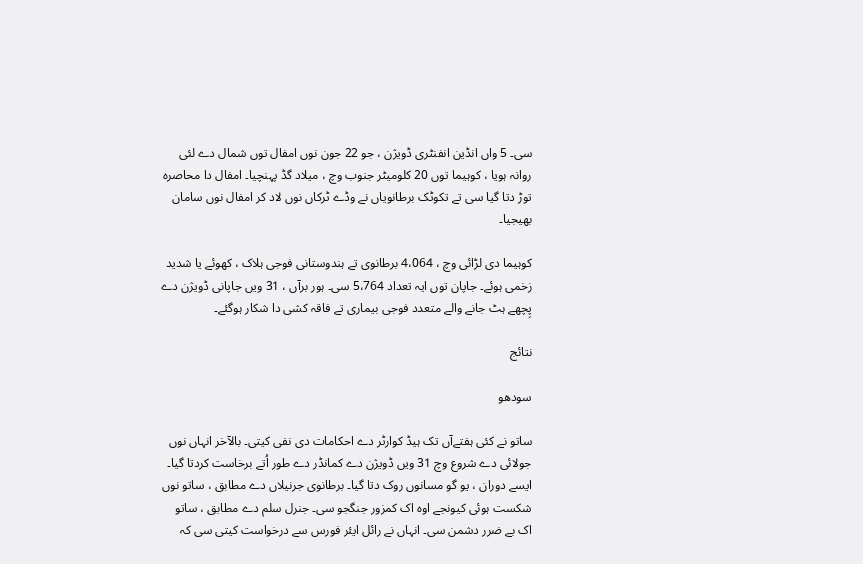سی۔ 5 واں انڈین انفنٹری ڈویژن ، جو 22 جون نوں امفال توں شمال دے لئی روانہ ہويا ، کوہیما توں 20 کلومیٹر جنوب وچ ، میلاد گڈ پہنچیا۔ امفال دا محاصرہ توڑ دتا گیا سی تے تکوٹک برطانویاں نے وڈے ٹرکاں نوں لاد کر امفال نوں سامان بھیجیا۔

کوہیما دی لڑائی وچ ، 4،064 برطانوی تے ہندوستانی فوجی ہلاک ، کھوئے یا شدید زخمی ہوئے۔ جاپان توں ایہ تعداد 5،764 سی۔ ہور برآں ، 31 ويں جاپانی ڈویژن دے پِچھے ہٹ جانے والے متعدد فوجی بیماری تے فاقہ کشی دا شکار ہوگئے۔

نتائج

سودھو

ساتو نے کئی ہفتےآں تک ہیڈ کوارٹر دے احکامات دی نفی کيتی۔ بالآخر انہاں نوں جولائی دے شروع وچ 31 ويں ڈویژن دے کمانڈر دے طور اُتے برخاست کردتا گیا۔ ايسے دوران ، یو گو مسانوں روک دتا گیا۔ برطانوی جرنیلاں دے مطابق ، ساتو نوں شکست ہوئی کیونجے اوہ اک کمزور جنگجو سی۔ جنرل سلم دے مطابق ، ساتو اک بے ضرر دشمن سی۔ انہاں نے رائل ایئر فورس سے درخواست کيتی سی کہ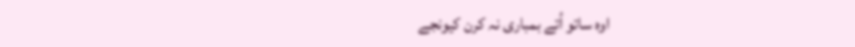اوہ ساتو اُتے بمباری نہ کرن کیونجے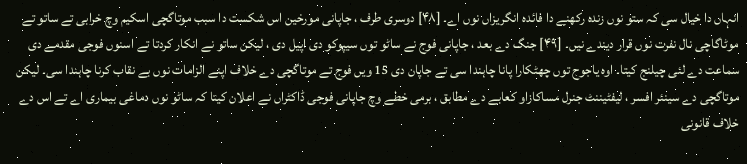انہاں دا خیال سی کہ ستو نوں زندہ رکھنے دا فائدہ انگریزاں نوں اے۔ [۴۸] دوسری طرف ، جاپانی مورخین اس شکست دا سبب موتاگچی اسکیم وچ خرابی تے ساتو تے موٹاگاچی نال نفرت نوں قرار دیندے نيں۔ [۴۹] جنگ دے بعد ، جاپانی فوج نے ساٹو توں سیپوکو دی اپیل دی ، لیکن ساتو نے انکار کردتا تے اسنوں فوجی مقدمے دی سماعت دے لئی چیلنج کيتا۔ اوہ یاجوج توں چھٹکارا پانا چاہندا سی تے جاپان دی 15 ويں فوج تے موتاگچی دے خلاف اپنے الزامات نوں بے نقاب کرنا چاہندا سی۔ لیکن موتاگچی دے سینئر افسر ، لیفٹیننٹ جنرل مساکازاو کعابے دے مطابق ، برمی خطے وچ جاپانی فوجی ڈاکٹراں نے اعلان کيتا کہ ساٹو نوں دماغی بیماری اے تے اس دے خلاف قانونی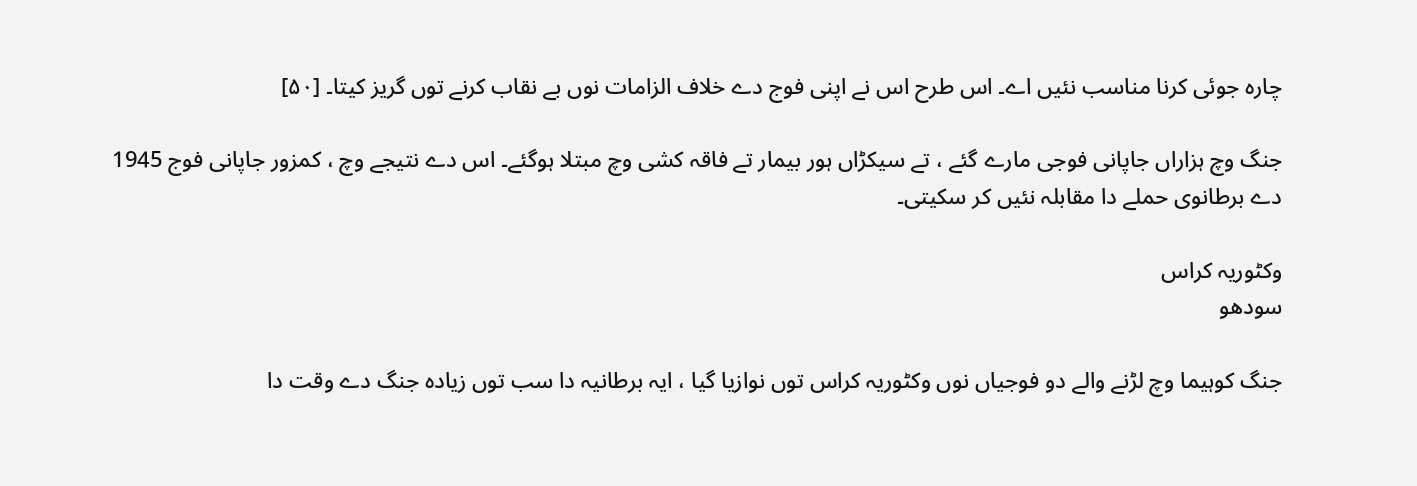چارہ جوئی کرنا مناسب نئيں اے۔ اس طرح اس نے اپنی فوج دے خلاف الزامات نوں بے نقاب کرنے توں گریز کيتا۔ [۵۰]

جنگ وچ ہزاراں جاپانی فوجی مارے گئے ، تے سیکڑاں ہور بیمار تے فاقہ کشی وچ مبتلا ہوگئے۔ اس دے نتیجے وچ ، کمزور جاپانی فوج 1945 دے برطانوی حملے دا مقابلہ نئيں کر سکيتی۔

وکٹوریہ کراس
سودھو

جنگ کوہیما وچ لڑنے والے دو فوجیاں نوں وکٹوریہ کراس توں نوازیا گیا ، ایہ برطانیہ دا سب توں زیادہ جنگ دے وقت دا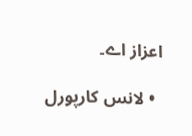اعزاز اے۔

  • لانس کارپورل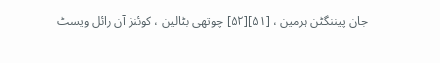جان پیننگٹن ہرمین ، [۵۱][۵۲] چوتھی بٹالین ، کوئنز آن رائل ویسٹ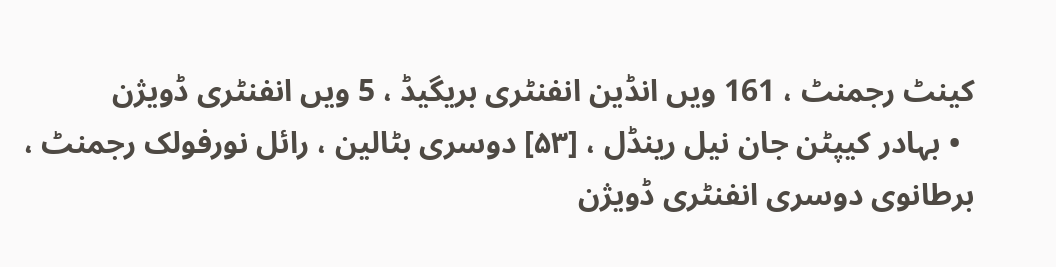کینٹ رجمنٹ ، 161 ويں انڈین انفنٹری بریگیڈ ، 5 ويں انفنٹری ڈویژن
  • بہادر کیپٹن جان نیل رینڈل ، [۵۳] دوسری بٹالین ، رائل نورفولک رجمنٹ ، برطانوی دوسری انفنٹری ڈویژن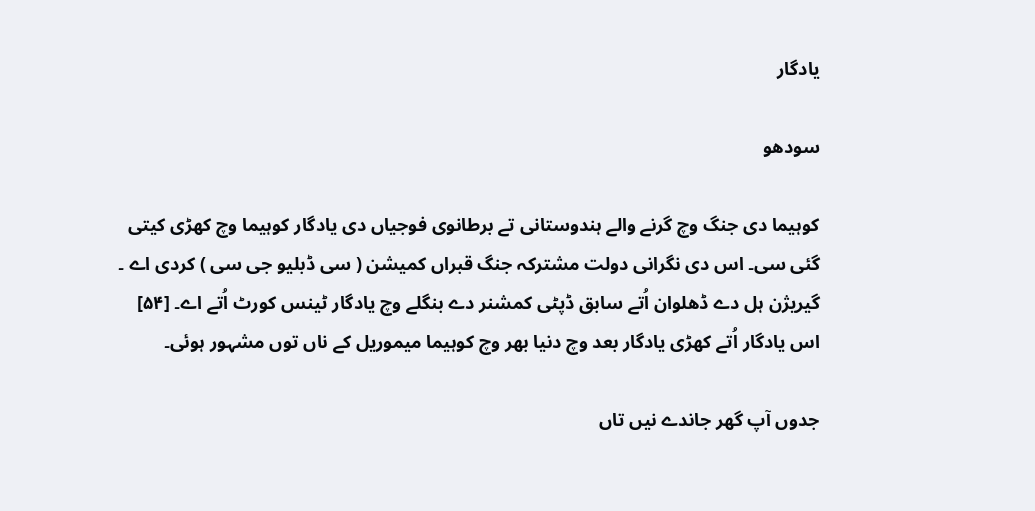یادگار

سودھو

کوہیما دی جنگ وچ گرنے والے ہندوستانی تے برطانوی فوجیاں دی یادگار کوہیما وچ کھڑی کيتی گئی سی۔ اس دی نگرانی دولت مشترکہ جنگ قبراں کمیشن ( سی ڈبلیو جی سی ) کردی اے ۔ گیریژن ہل دے ڈھلوان اُتے سابق ڈپٹی کمشنر دے بنگلے وچ یادگار ٹینس کورٹ اُتے اے۔ [۵۴] اس یادگار اُتے کھڑی یادگار بعد وچ دنیا بھر وچ کوہیما میموریل کے ناں توں مشہور ہوئی۔

جدوں آپ گھر جاندے نيں تاں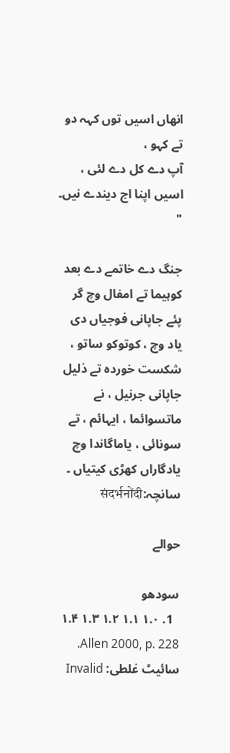انھاں اسيں توں کہہ دو تے کہو ،
آپ دے کل دے لئی ، اسيں اپنا اج دیندے نيں۔ "

جنگ دے خاتمے دے بعد کوہیما تے امفال وچ گر پئے جاپانی فوجیاں دی یاد وچ ، کوتوکو ساتو ، شکست خوردہ تے ذلیل جاپانی جرنیل ، نے ماتسوائما ، ایہائم ، تے سونائی ، یاماگاندا وچ یادگاراں کھڑی کيتیاں ۔ سانچہ:संदर्भनोंदी

حوالے

سودھو
  1. ۱.۰ ۱.۱ ۱.۲ ۱.۳ ۱.۴ Allen 2000, p. 228. سائیٹ غلطی: Invalid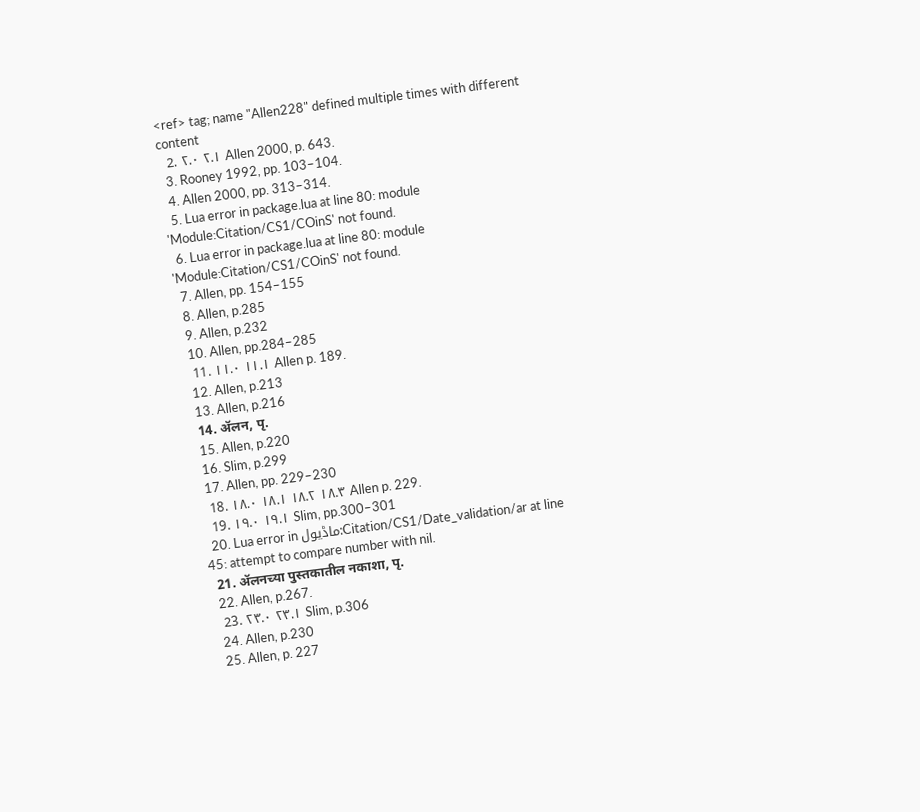<ref> tag; name "Allen228" defined multiple times with different content
  2. ۲.۰ ۲.۱ Allen 2000, p. 643.
  3. Rooney 1992, pp. 103–104.
  4. Allen 2000, pp. 313–314.
  5. Lua error in package.lua at line 80: module 'Module:Citation/CS1/COinS' not found.
  6. Lua error in package.lua at line 80: module 'Module:Citation/CS1/COinS' not found.
  7. Allen, pp. 154–155
  8. Allen, p.285
  9. Allen, p.232
  10. Allen, pp.284–285
  11. ۱۱.۰ ۱۱.۱ Allen p. 189.
  12. Allen, p.213
  13. Allen, p.216
  14. ॲलन, पृ.
  15. Allen, p.220
  16. Slim, p.299
  17. Allen, pp. 229–230
  18. ۱۸.۰ ۱۸.۱ ۱۸.۲ ۱۸.۳ Allen p. 229.
  19. ۱۹.۰ ۱۹.۱ Slim, pp.300–301
  20. Lua error in ماڈیول:Citation/CS1/Date_validation/ar at line 45: attempt to compare number with nil.
  21. ॲलनच्या पुस्तकातील नकाशा, पृ.
  22. Allen, p.267.
  23. ۲۳.۰ ۲۳.۱ Slim, p.306
  24. Allen, p.230
  25. Allen, p. 227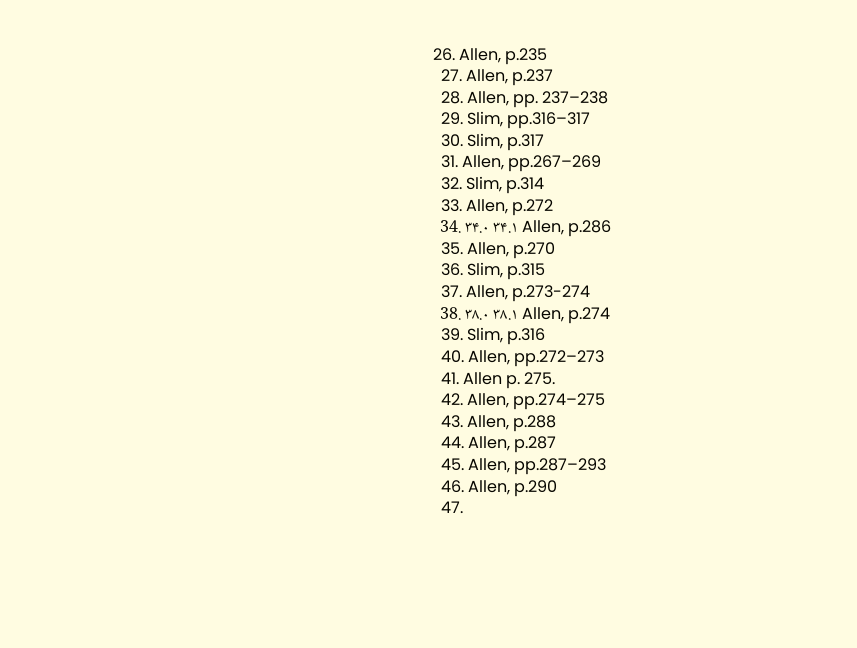26. Allen, p.235
  27. Allen, p.237
  28. Allen, pp. 237–238
  29. Slim, pp.316–317
  30. Slim, p.317
  31. Allen, pp.267–269
  32. Slim, p.314
  33. Allen, p.272
  34. ۳۴.۰ ۳۴.۱ Allen, p.286
  35. Allen, p.270
  36. Slim, p.315
  37. Allen, p.273-274
  38. ۳۸.۰ ۳۸.۱ Allen, p.274
  39. Slim, p.316
  40. Allen, pp.272–273
  41. Allen p. 275.
  42. Allen, pp.274–275
  43. Allen, p.288
  44. Allen, p.287
  45. Allen, pp.287–293
  46. Allen, p.290
  47.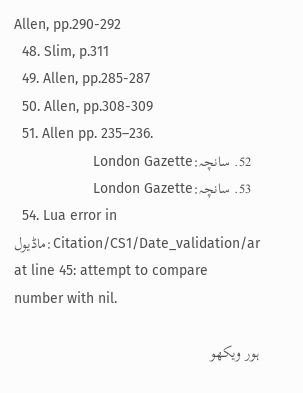Allen, pp.290-292
  48. Slim, p.311
  49. Allen, pp.285-287
  50. Allen, pp.308-309
  51. Allen pp. 235–236.
  52. سانچہ:London Gazette
  53. سانچہ:London Gazette
  54. Lua error in ماڈیول:Citation/CS1/Date_validation/ar at line 45: attempt to compare number with nil.

ہور ویکھو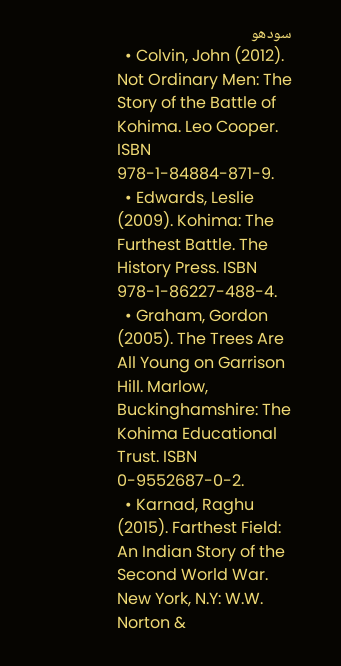سودھو
  • Colvin, John (2012). Not Ordinary Men: The Story of the Battle of Kohima. Leo Cooper. ISBN 978-1-84884-871-9.
  • Edwards, Leslie (2009). Kohima: The Furthest Battle. The History Press. ISBN 978-1-86227-488-4.
  • Graham, Gordon (2005). The Trees Are All Young on Garrison Hill. Marlow, Buckinghamshire: The Kohima Educational Trust. ISBN 0-9552687-0-2.
  • Karnad, Raghu (2015). Farthest Field: An Indian Story of the Second World War. New York, N.Y: W.W. Norton &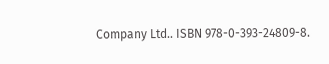Company Ltd.. ISBN 978-0-393-24809-8.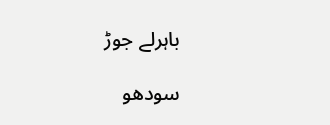باہرلے جوڑ

سودھو